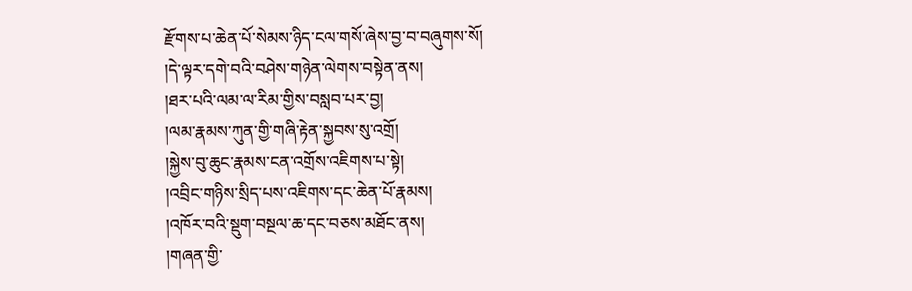རྫོགས་པ་ཆེན་པོ་སེམས་ཉིད་ངལ་གསོ་ཞེས་བྱ་བ་བཞུགས་སོ།
།དེ་ལྟར་དགེ་བའི་བཤེས་གཉེན་ལེགས་བསྟེན་ནས།
།ཐར་པའི་ལམ་ལ་རིམ་གྱིས་བསླབ་པར་བྱ།
།ལམ་རྣམས་ཀུན་གྱི་གཞི་རྟེན་སྐྱབས་སུ་འགྲོ།
།སྐྱེས་བུ་ཆུང་རྣམས་ངན་འགྲོས་འཇིགས་པ་སྟེ།
།འབྲིང་གཉིས་སྲིད་པས་འཇིགས་དང་ཆེན་པོ་རྣམས།
།འཁོར་བའི་སྡུག་བསྔལ་ཆ་དང་བཅས་མཐོང་ནས།
།གཞན་གྱི་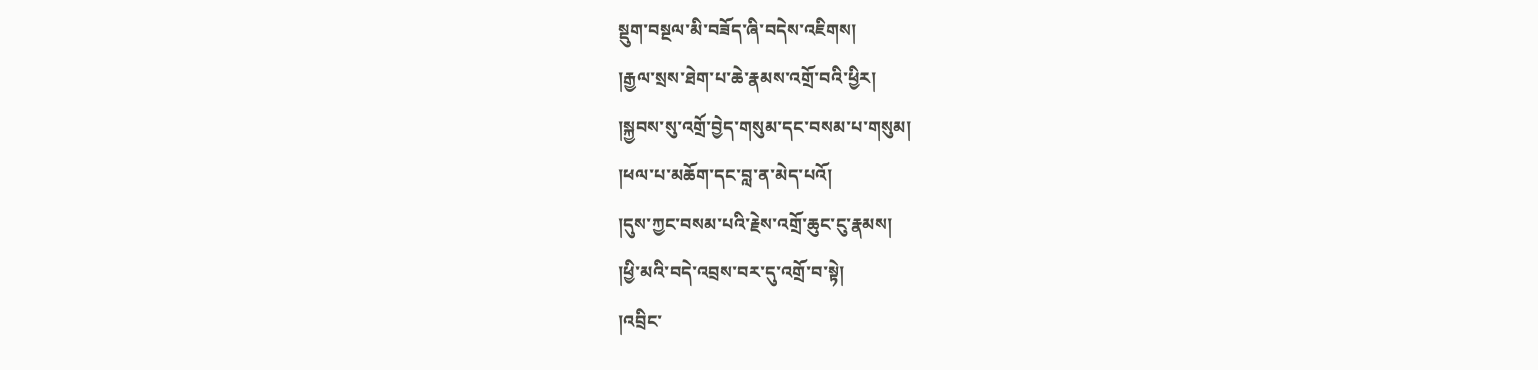སྡུག་བསྔལ་མི་བཟོད་ཞི་བདེས་འཇིགས།
།རྒྱལ་སྲས་ཐེག་པ་ཆེ་རྣམས་འགྲོ་བའི་ཕྱིར།
།སྐྱབས་སུ་འགྲོ་བྱེད་གསུམ་དང་བསམ་པ་གསུམ།
།ཕལ་པ་མཆོག་དང་བླ་ན་མེད་པའོ།
།དུས་ཀྱང་བསམ་པའི་རྗེས་འགྲོ་ཆུང་ངུ་རྣམས།
།ཕྱི་མའི་བདེ་འབྲས་བར་དུ་འགྲོ་བ་སྟེ།
།འབྲིང་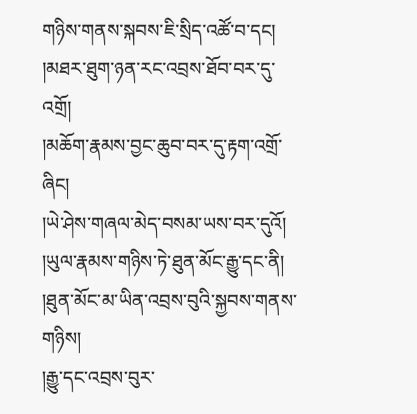གཉིས་གནས་སྐབས་ཇི་སྲིད་འཚོ་བ་དང།
།མཐར་ཐུག་ཉན་རང་འབྲས་ཐོབ་བར་དུ་འགྲོ།
།མཆོག་རྣམས་བྱང་ཆུབ་བར་དུ་རྟག་འགྲོ་ཞིང།
།ཡེ་ཤེས་གཞལ་མེད་བསམ་ཡས་བར་དུའོ།
།ཡུལ་རྣམས་གཉིས་ཏེ་ཐུན་མོང་རྒྱུ་དང་ནི།
།ཐུན་མོང་མ་ཡིན་འབྲས་བུའི་སྐྱབས་གནས་གཉིས།
།རྒྱུ་དང་འབྲས་བུར་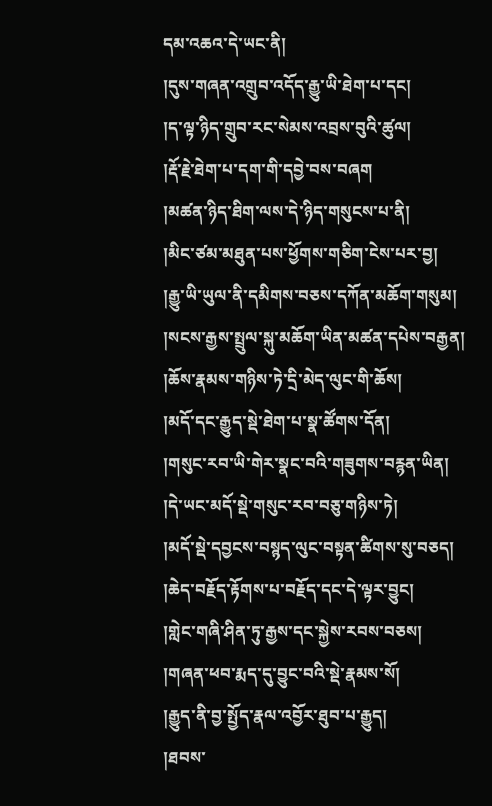དམ་འཆའ་དེ་ཡང་ནི།
།དུས་གཞན་འགྲུབ་འདོད་རྒྱུ་ཡི་ཐེག་པ་དང།
།ད་ལྟ་ཉིད་གྲུབ་རང་སེམས་འབྲས་བུའི་ཚུལ།
།རྡོ་རྗེ་ཐེག་པ་དག་གི་དབྱེ་བས་བཞག
།མཚན་ཉིད་ཐིག་ལས་དེ་ཉིད་གསུངས་པ་ནི།
།མིང་ཙམ་མཐུན་པས་ཕྱོགས་གཅིག་ངེས་པར་བྱ།
།རྒྱུ་ཡི་ཡུལ་ནི་དམིགས་བཅས་དཀོན་མཆོག་གསུམ།
།སངས་རྒྱས་སྤྲུལ་སྐུ་མཆོག་ཡིན་མཚན་དཔེས་བརྒྱན།
།ཆོས་རྣམས་གཉིས་ཏེ་དྲི་མེད་ལུང་གི་ཆོས།
།མདོ་དང་རྒྱུད་སྡེ་ཐེག་པ་སྣ་ཚོགས་དོན།
།གསུང་རབ་ཡི་གེར་སྣང་བའི་གཟུགས་བརྙན་ཡིན།
།དེ་ཡང་མདོ་སྡེ་གསུང་རབ་བཅུ་གཉིས་ཏེ།
།མདོ་སྡེ་དབྱངས་བསྙད་ལུང་བསྟན་ཚིགས་སུ་བཅད།
།ཆེད་བརྗོད་རྟོགས་པ་བརྗོད་དང་དེ་ལྟར་བྱུང།
།གླེང་གཞི་ཤིན་ཏུ་རྒྱས་དང་སྐྱེས་རབས་བཅས།
།གཞན་ཕབ་རྨད་དུ་བྱུང་བའི་སྡེ་རྣམས་སོ།
།རྒྱུད་ནི་བྱ་སྤྱོད་རྣལ་འབྱོར་ཐུབ་པ་རྒྱུད།
།ཐབས་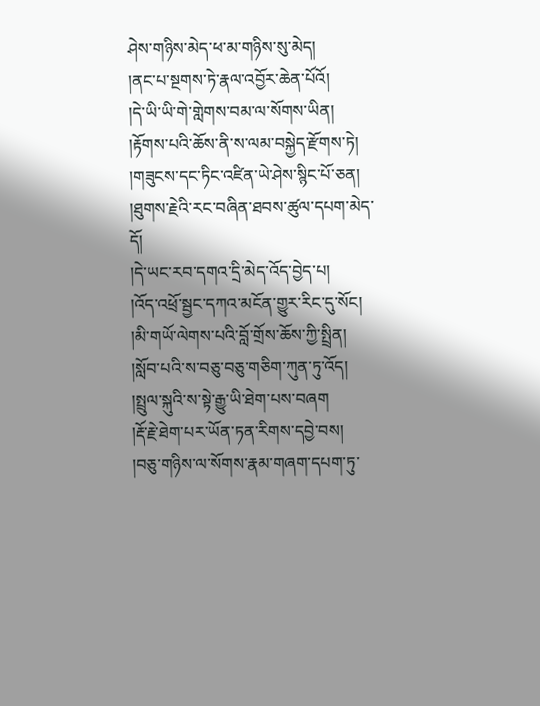ཤེས་གཉིས་མེད་ཕ་མ་གཉིས་སུ་མེད།
།ནང་པ་སྔགས་ཏེ་རྣལ་འབྱོར་ཆེན་པོའོ།
།དེ་ཡི་ཡི་གེ་གླེགས་བམ་ལ་སོགས་ཡིན།
།རྟོགས་པའི་ཆོས་ནི་ས་ལམ་བསྐྱེད་རྫོགས་ཏེ།
།གཟུངས་དང་ཏིང་འཛིན་ཡེ་ཤེས་སྙིང་པོ་ཅན།
།ཐུགས་རྗེའི་རང་བཞིན་ཐབས་ཚུལ་དཔག་མེད་དོ།
།དེ་ཡང་རབ་དགའ་དྲི་མེད་འོད་བྱེད་པ།
།འོད་འཕྲོ་སྦྱང་དཀའ་མངོན་གྱུར་རིང་དུ་སོང།
།མི་གཡོ་ལེགས་པའི་བློ་གྲོས་ཆོས་ཀྱི་སྤྲིན།
།སློབ་པའི་ས་བཅུ་བཅུ་གཅིག་ཀུན་ཏུ་འོད།
།སྤྲུལ་སྐུའི་ས་སྟེ་རྒྱུ་ཡི་ཐེག་པས་བཞག
།རྡོ་རྗེ་ཐེག་པར་ཡོན་ཏན་རིགས་དབྱེ་བས།
།བཅུ་གཉིས་ལ་སོགས་རྣམ་གཞག་དཔག་ཏུ་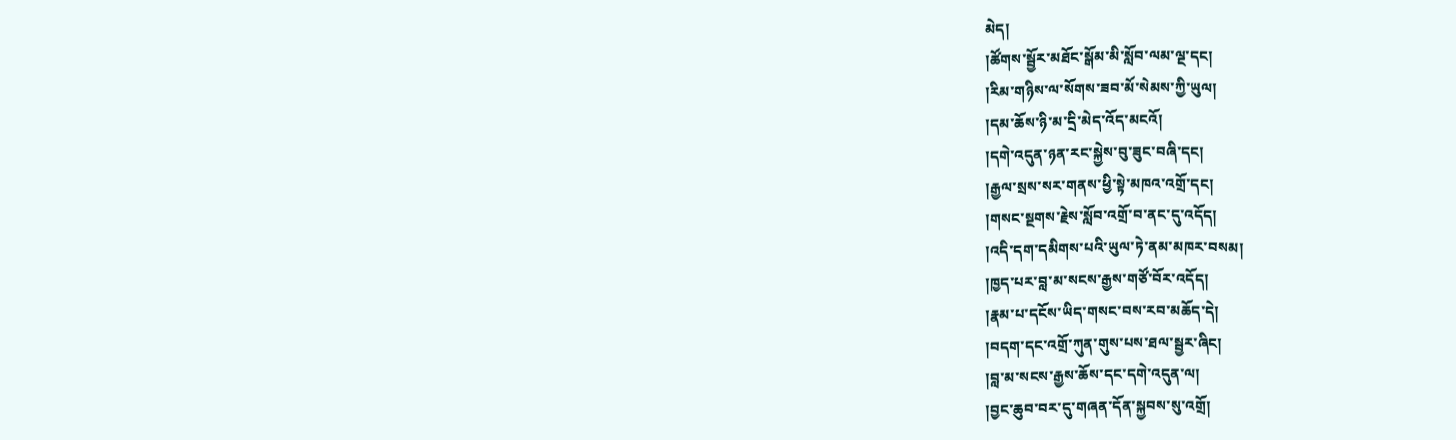མེད།
།ཚོགས་སྦྱོར་མཐོང་སྒོམ་མི་སློབ་ལམ་ལྔ་དང།
།རིམ་གཉིས་ལ་སོགས་ཟབ་མོ་སེམས་ཀྱི་ཡུལ།
།དམ་ཆོས་ཉི་མ་དྲི་མེད་འོད་མངའོ།
།དགེ་འདུན་ཉན་རང་སྐྱེས་བུ་ཟུང་བཞི་དང།
།རྒྱལ་སྲས་སར་གནས་ཕྱི་སྟེ་མཁའ་འགྲོ་དང།
།གསང་སྔགས་རྗེས་སློབ་འགྲོ་བ་ནང་དུ་འདོད།
།འདི་དག་དམིགས་པའི་ཡུལ་ཏེ་ནམ་མཁར་བསམ།
།ཁྱད་པར་བླ་མ་སངས་རྒྱས་གཙོ་བོར་འདོད།
།རྣམ་པ་དངོས་ཡིད་གསང་བས་རབ་མཆོད་དེ།
།བདག་དང་འགྲོ་ཀུན་གུས་པས་ཐལ་སྦྱར་ཞིང།
།བླ་མ་སངས་རྒྱས་ཆོས་དང་དགེ་འདུན་ལ།
།བྱང་ཆུབ་བར་དུ་གཞན་དོན་སྐྱབས་སུ་འགྲོ།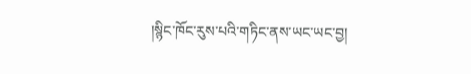།སྙིང་ཁོང་རུས་པའི་གཏིང་ནས་ཡང་ཡང་བྱ།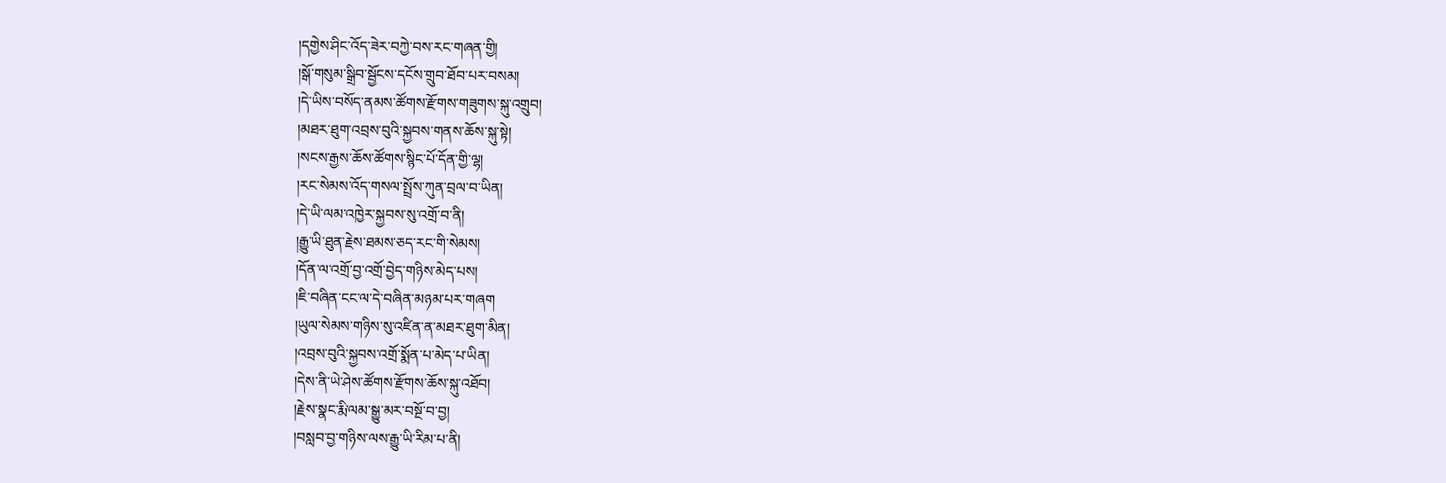།དགྱེས་ཤིང་འོད་ཟེར་བཀྱེ་བས་རང་གཞན་གྱི།
།སྒོ་གསུམ་སྒྲིབ་སྦྱོངས་དངོས་གྲུབ་ཐོབ་པར་བསམ།
།དེ་ཡིས་བསོད་ནམས་ཚོགས་རྫོགས་གཟུགས་སྐུ་འགྲུབ།
།མཐར་ཐུག་འབྲས་བུའི་སྐྱབས་གནས་ཆོས་སྐུ་སྟེ།
།སངས་རྒྱས་ཆོས་ཚོགས་སྙིང་པོ་དོན་གྱི་ལྷ།
།རང་སེམས་འོད་གསལ་སྤྲོས་ཀུན་བྲལ་བ་ཡིན།
།དེ་ཡི་ལམ་འཁྱེར་སྐྱབས་སུ་འགྲོ་བ་ནི།
།རྒྱུ་ཡི་ཐུན་རྗེས་ཐམས་ཅད་རང་གི་སེམས།
།དོན་ལ་འགྲོ་བྱ་འགྲོ་བྱེད་གཉིས་མེད་པས།
།ཇི་བཞིན་ངང་ལ་དེ་བཞིན་མཉམ་པར་གཞག
།ཡུལ་སེམས་གཉིས་སུ་འཛིན་ན་མཐར་ཐུག་མིན།
།འབྲས་བུའི་སྐྱབས་འགྲོ་སྨོན་པ་མེད་པ་ཡིན།
།དེས་ནི་ཡེ་ཤེས་ཚོགས་རྫོགས་ཆོས་སྐུ་འཐོབ།
།རྗེས་སྣང་རྨི་ལམ་སྒྱུ་མར་བསྔོ་བ་བྱ།
།བསླབ་བྱ་གཉིས་ལས་རྒྱུ་ཡི་རིམ་པ་ནི།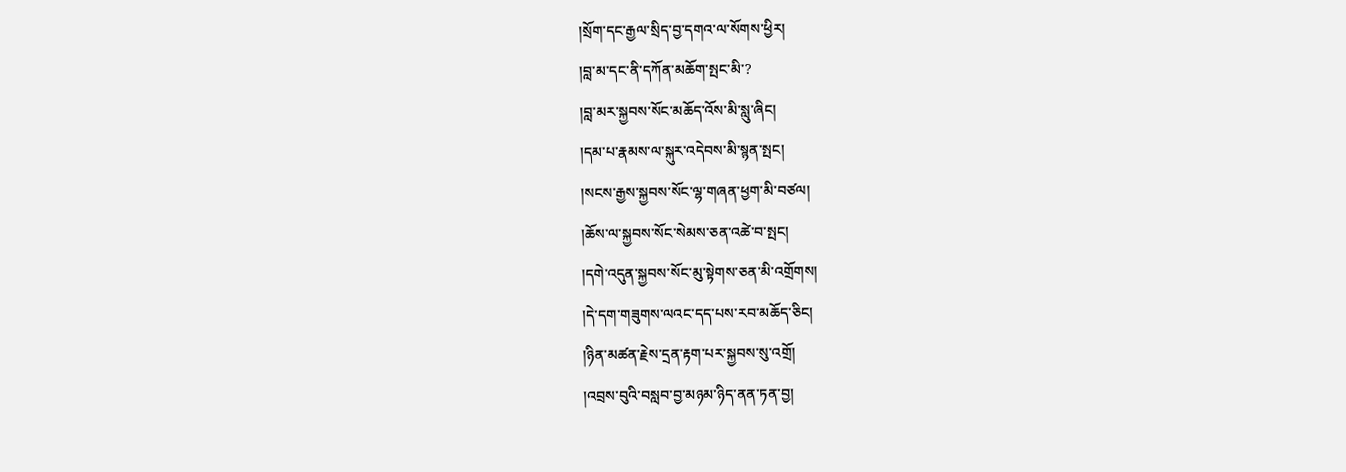།སྲོག་དང་རྒྱལ་སྲིད་བྱ་དགའ་ལ་སོགས་ཕྱིར།
།བླ་མ་དང་ནི་དཀོན་མཆོག་སྤང་མི་?
།བླ་མར་སྐྱབས་སོང་མཆོད་འོས་མི་སླུ་ཞིང།
།དམ་པ་རྣམས་ལ་སྐུར་འདེབས་མི་སྙན་སྤང།
།སངས་རྒྱས་སྐྱབས་སོང་ལྷ་གཞན་ཕྱག་མི་བཙལ།
།ཆོས་ལ་སྐྱབས་སོང་སེམས་ཅན་འཚེ་བ་སྤང།
།དགེ་འདུན་སྐྱབས་སོང་མུ་སྟེགས་ཅན་མི་འགྲོགས།
།དེ་དག་གཟུགས་ལའང་དད་པས་རབ་མཆོད་ཅིང།
།ཉིན་མཚན་རྗེས་དྲན་རྟག་པར་སྐྱབས་སུ་འགྲོ།
།འབྲས་བུའི་བསླབ་བྱ་མཉམ་ཉིད་ནན་ཏན་བྱ།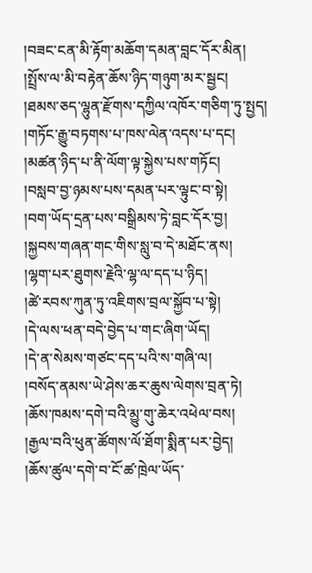།བཟང་ངན་མི་རྟོག་མཆོག་དམན་བླང་དོར་མིན།
།སྤྲོས་ལ་མི་བརྟེན་ཆོས་ཉིད་གཉུག་མར་སྦྱང།
།ཐམས་ཅད་ལྷུན་རྫོགས་དཀྱིལ་འཁོར་གཅིག་ཏུ་སྤྱད།
།གཏོང་རྒྱུ་བཏགས་པ་ཁས་ལེན་འདས་པ་དང།
།མཚན་ཉིད་པ་ནི་ལོག་ལྟ་སྐྱེས་པས་གཏོང།
།བསླབ་བྱ་ཉམས་པས་དམན་པར་ལྟུང་བ་སྟེ།
།བག་ཡོད་དྲན་པས་བསྒྲིམས་ཏེ་བླང་དོར་བྱ།
།སྐྱབས་གཞན་གང་གིས་སླུ་བ་དེ་མཐོང་ནས།
།ལྷག་པར་ཐུགས་རྗེའི་ལྷ་ལ་དད་པ་ཉིད།
།ཚེ་རབས་ཀུན་ཏུ་འཇིགས་བྲལ་སྐྱོབ་པ་སྟེ།
།དེ་ལས་ཕན་བདེ་བྱེད་པ་གང་ཞིག་ཡོད།
།དེ་ན་སེམས་གཙང་དད་པའི་ས་གཞི་ལ།
།བསོད་ནམས་ཡེ་ཤེས་ཆར་ཆུས་ལེགས་བྲན་ཏེ།
།ཆོས་ཁམས་དགེ་བའི་མྱུ་གུ་ཆེར་འཕེལ་བས།
།རྒྱལ་བའི་ཕུན་ཚོགས་ལོ་ཐོག་སྨིན་པར་བྱེད།
།ཆོས་ཚུལ་དགེ་བ་ངོ་ཚ་ཁྲེལ་ཡོད་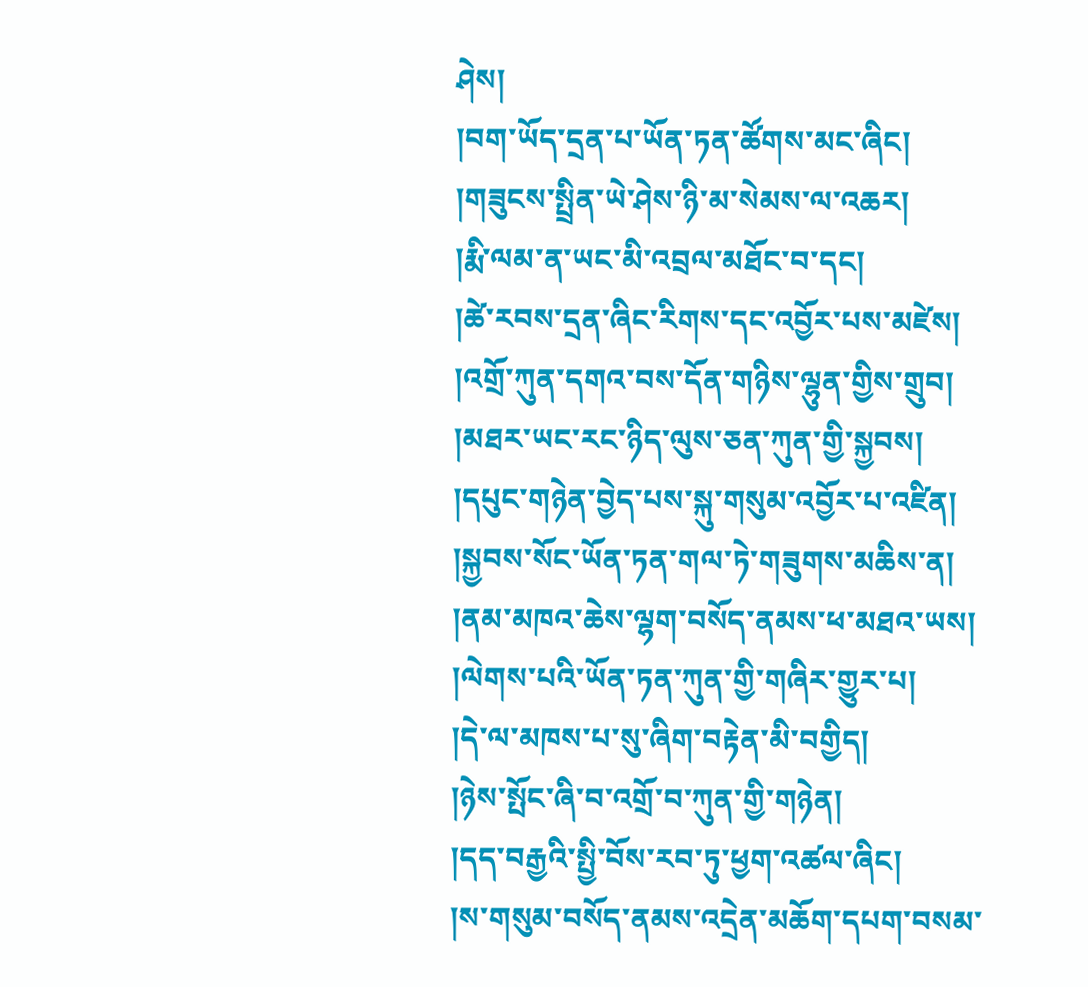ཤེས།
།བག་ཡོད་དྲན་པ་ཡོན་ཏན་ཚོགས་མང་ཞིང།
།གཟུངས་སྤྲིན་ཡེ་ཤེས་ཉི་མ་སེམས་ལ་འཆར།
།རྨི་ལམ་ན་ཡང་མི་འབྲལ་མཐོང་བ་དང།
།ཚེ་རབས་དྲན་ཞིང་རིགས་དང་འབྱོར་པས་མཛེས།
།འགྲོ་ཀུན་དགའ་བས་དོན་གཉིས་ལྷུན་གྱིས་གྲུབ།
།མཐར་ཡང་རང་ཉིད་ལུས་ཅན་ཀུན་གྱི་སྐྱབས།
།དཔུང་གཉེན་བྱེད་པས་སྐུ་གསུམ་འབྱོར་པ་འཛིན།
།སྐྱབས་སོང་ཡོན་ཏན་གལ་ཏེ་གཟུགས་མཆིས་ན།
།ནམ་མཁའ་ཆེས་ལྷག་བསོད་ནམས་ཕ་མཐའ་ཡས།
།ལེགས་པའི་ཡོན་ཏན་ཀུན་གྱི་གཞིར་གྱུར་པ།
།དེ་ལ་མཁས་པ་སུ་ཞིག་བརྟེན་མི་བགྱིད།
།ཉེས་སྤོང་ཞི་བ་འགྲོ་བ་ཀུན་གྱི་གཉེན།
།དད་བརྒྱའི་སྤྱི་བོས་རབ་ཏུ་ཕྱག་འཚལ་ཞིང།
།ས་གསུམ་བསོད་ནམས་འདྲེན་མཆོག་དཔག་བསམ་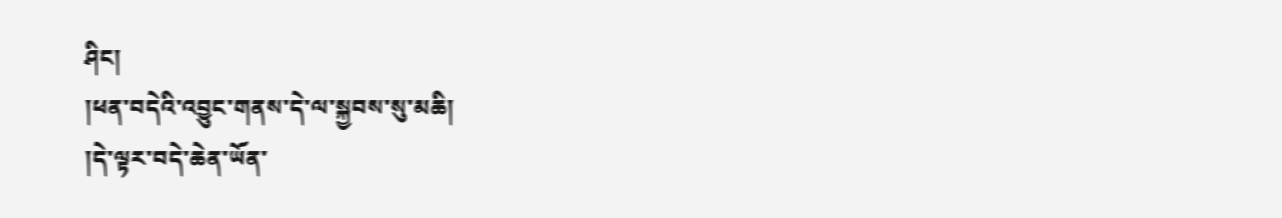ཤིང།
།ཕན་བདེའི་འབྱུང་གནས་དེ་ལ་སྐྱབས་སུ་མཆི།
།དེ་ལྟར་བདེ་ཆེན་ཡོན་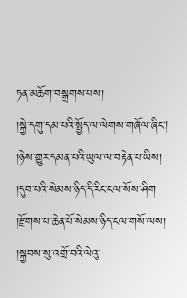ཏན་མཆོག་བསྒྲགས་པས།
།སྐྱེ་དགུ་དམ་པའི་སྤྱོད་ལ་ལེགས་གཞོལ་ཞིང།
།ཉེས་གྱུར་དམན་པའི་ཡུལ་ལ་བརྟེན་པ་ཡིས།
།དུབ་པའི་སེམས་ཉིད་དི་རིང་ངལ་སོས་ཤིག
།རྫོགས་པ་ཆེན་པོ་སེམས་ཉིད་ངལ་གསོ་ལས།
།སྐྱབས་སུ་འགྲོ་བའི་ལེའུ་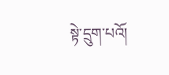སྟེ་དྲུག་པའོ།